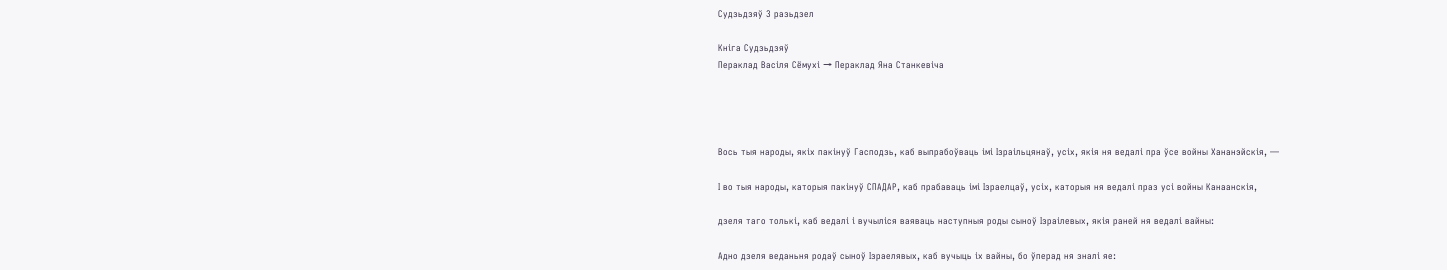Судзьдзяў 3 разьдзел

Кніга Судзьдзяў
Пераклад Васіля Сёмухі → Пераклад Яна Станкевіча




Вось тыя народы, якіх пакінуў Гасподзь, каб выпрабоўваць імі Ізраільцянаў, усіх, якія ня ведалі пра ўсе войны Хананэйскія, —

І во тыя народы, каторыя пакінуў СПАДАР, каб прабаваць імі Ізраелцаў, усіх, каторыя ня ведалі праз усі войны Канаанскія,

дзеля таго толькі, каб ведалі і вучыліся ваяваць наступныя роды сыноў Ізраілевых, якія раней ня ведалі вайны:

Адно дзеля веданьня родаў сыноў Ізраелявых, каб вучыць іх вайны, бо ўперад ня зналі яе: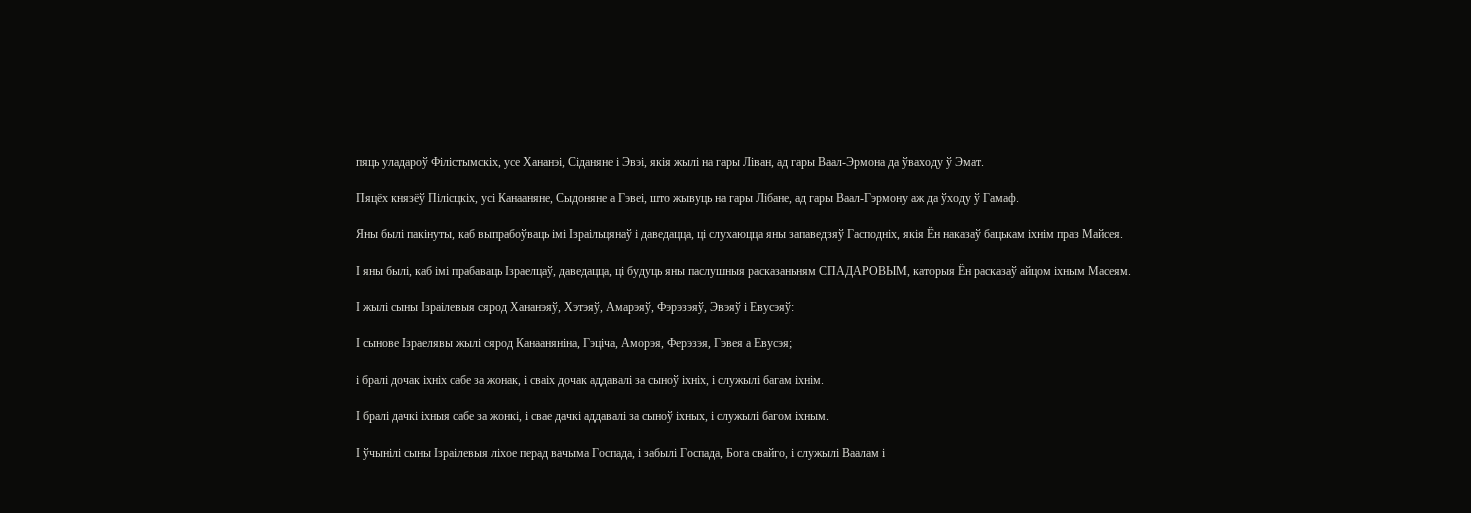пяць уладароў Філістымскіх, усе Хананэі, Сіданяне і Эвэі, якія жылі на гары Ліван, ад гары Ваал-Эрмона да ўваходу ў Эмат.

Пяцёх князёў Пілісцкіх, усі Канааняне, Сыдоняне а Гэвеі, што жывуць на гары Лібане, ад гары Ваал-Гэрмону аж да ўходу ў Гамаф.

Яны былі пакінуты, каб выпрабоўваць імі Ізраільцянаў і даведацца, ці слухаюцца яны запаведзяў Гасподніх, якія Ён наказаў бацькам іхнім праз Майсея.

І яны былі, каб імі прабаваць Ізраелцаў, даведацца, ці будуць яны паслушныя расказаньням СПАДАРОВЫМ, каторыя Ён расказаў айцом іхным Масеям.

І жылі сыны Ізраілевыя сярод Хананэяў, Хэтэяў, Амарэяў, Фэрэзэяў, Эвэяў і Евусэяў:

І сынове Ізраелявы жылі сярод Канааняніна, Гэціча, Аморэя, Ферэзэя, Гэвея а Евусэя;

і бралі дочак іхніх сабе за жонак, і сваіх дочак аддавалі за сыноў іхніх, і служылі багам іхнім.

І бралі дачкі іхныя сабе за жонкі, і свае дачкі аддавалі за сыноў іхных, і служылі багом іхным.

І ўчынілі сыны Ізраілевыя ліхое перад вачыма Госпада, і забылі Госпада, Бога свайго, і служылі Ваалам і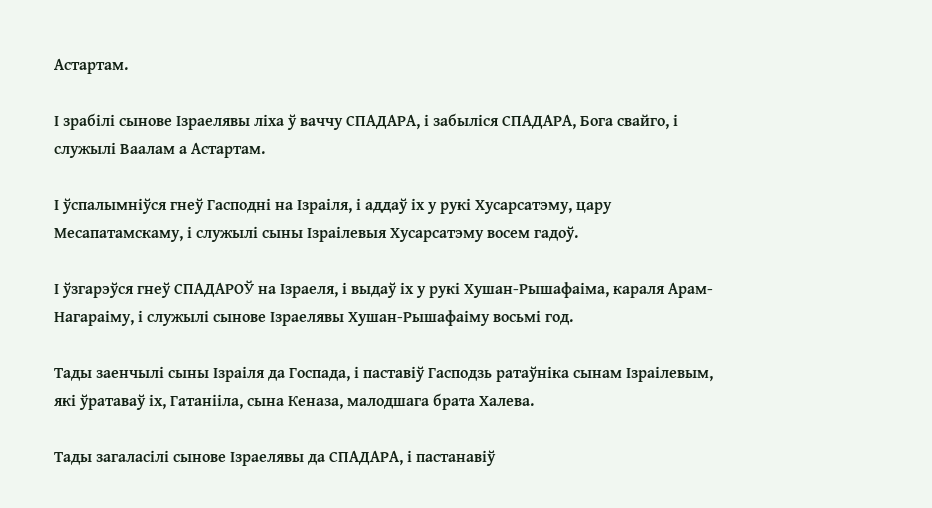Астартам.

І зрабілі сынове Ізраелявы ліха ў ваччу СПАДАРА, і забыліся СПАДАРА, Бога свайго, і служылі Ваалам а Астартам.

І ўспалымніўся гнеў Гасподні на Ізраіля, і аддаў іх у рукі Хусарсатэму, цару Месапатамскаму, і служылі сыны Ізраілевыя Хусарсатэму восем гадоў.

І ўзгарэўся гнеў СПАДАРОЎ на Ізраеля, і выдаў іх у рукі Хушан-Рышафаіма, караля Арам-Нагараіму, і служылі сынове Ізраелявы Хушан-Рышафаіму восьмі год.

Тады заенчылі сыны Ізраіля да Госпада, і паставіў Гасподзь ратаўніка сынам Ізраілевым, які ўратаваў іх, Гатанііла, сына Кеназа, малодшага брата Халева.

Тады загаласілі сынове Ізраелявы да СПАДАРА, і пастанавіў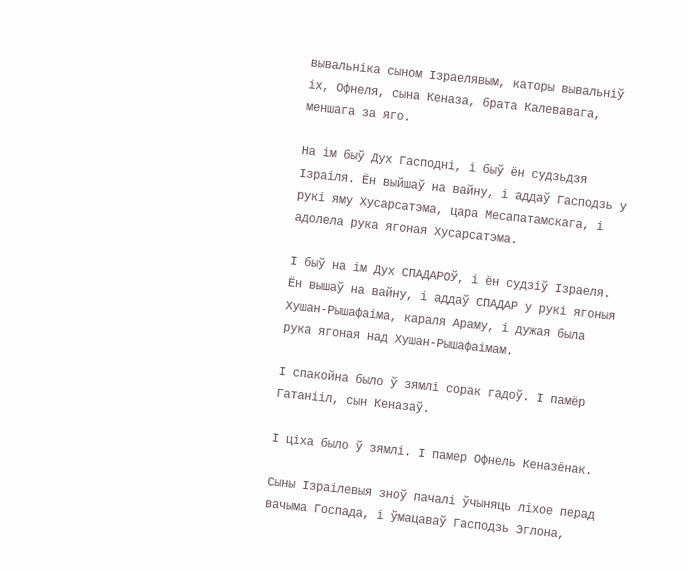вывальніка сыном Ізраелявым, каторы вывальніў іх, Офнеля, сына Кеназа, брата Калевавага, меншага за яго.

На ім быў Дух Гасподні, і быў ён судзьдзя Ізраіля. Ён выйшаў на вайну, і аддаў Гасподзь у рукі яму Хусарсатэма, цара Месапатамскага, і адолела рука ягоная Хусарсатэма.

І быў на ім Дух СПАДАРОЎ, і ён судзіў Ізраеля. Ён вышаў на вайну, і аддаў СПАДАР у рукі ягоныя Хушан-Рышафаіма, караля Араму, і дужая была рука ягоная над Хушан-Рышафаімам.

І спакойна было ў зямлі сорак гадоў. І памёр Гатанііл, сын Кеназаў.

І ціха было ў зямлі. І памер Офнель Кеназёнак.

Сыны Ізраілевыя зноў пачалі ўчыняць ліхое перад вачыма Госпада, і ўмацаваў Гасподзь Эглона,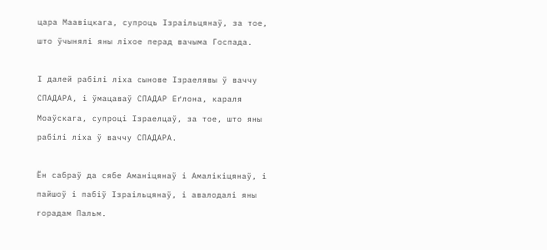цара Маавіцкага, супроць Ізраільцянаў, за тое, што ўчынялі яны ліхое перад вачыма Госпада.

І далей рабілі ліха сынове Ізраелявы ў ваччу СПАДАРА, і ўмацаваў СПАДАР Еґлона, караля Моаўскага, супроці Ізраелцаў, за тое, што яны рабілі ліха ў ваччу СПАДАРА.

Ён сабраў да сябе Аманіцянаў і Амалікіцянаў, і пайшоў і пабіў Ізраільцянаў, і авалодалі яны горадам Пальм.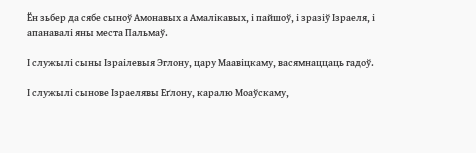Ён зьбер да сябе сыноў Амонавых а Амалікавых, і пайшоў, і зразіў Ізраеля, і апанавалі яны места Пальмаў.

І служылі сыны Ізраілевыя Эглону, цару Маавіцкаму, васямнаццаць гадоў.

І служылі сынове Ізраелявы Еґлону, каралю Моаўскаму,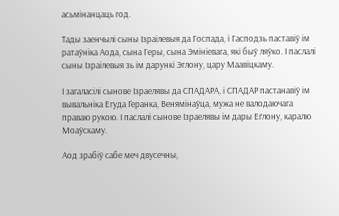асьмінанцаць год.

Тады заенчылі сыны Ізраілевыя да Госпада, і Гасподзь паставіў ім ратаўніка Аода, сына Геры, сына Эмініевага, які быў ляўко. І паслалі сыны Ізраілевыя зь ім дарункі Эглону, цару Маавіцкаму.

І загаласілі сынове Ізраелявы да СПАДАРА, і СПАДАР пастанавіў ім вывальніка Егуда Ґеранка, Венямінаўца, мужа не валодаючага праваю рукою. І паслалі сынове Ізраелявы ім дары Еґлону, каралю Моаўскаму.

Аод зрабіў сабе меч двусечны,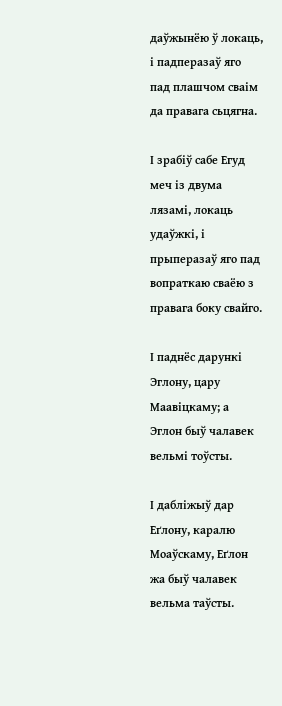даўжынёю ў локаць, і падперазаў яго пад плашчом сваім да правага сьцягна.

І зрабіў сабе Егуд меч із двума лязамі, локаць удаўжкі, і прыперазаў яго пад вопраткаю сваёю з правага боку свайго.

І паднёс дарункі Эглону, цару Маавіцкаму; а Эглон быў чалавек вельмі тоўсты.

І дабліжыў дар Еґлону, каралю Моаўскаму, Еґлон жа быў чалавек вельма таўсты.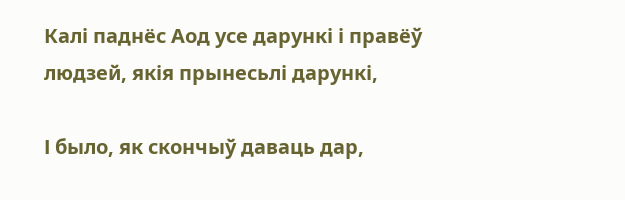Калі паднёс Аод усе дарункі і правёў людзей, якія прынесьлі дарункі,

І было, як скончыў даваць дар,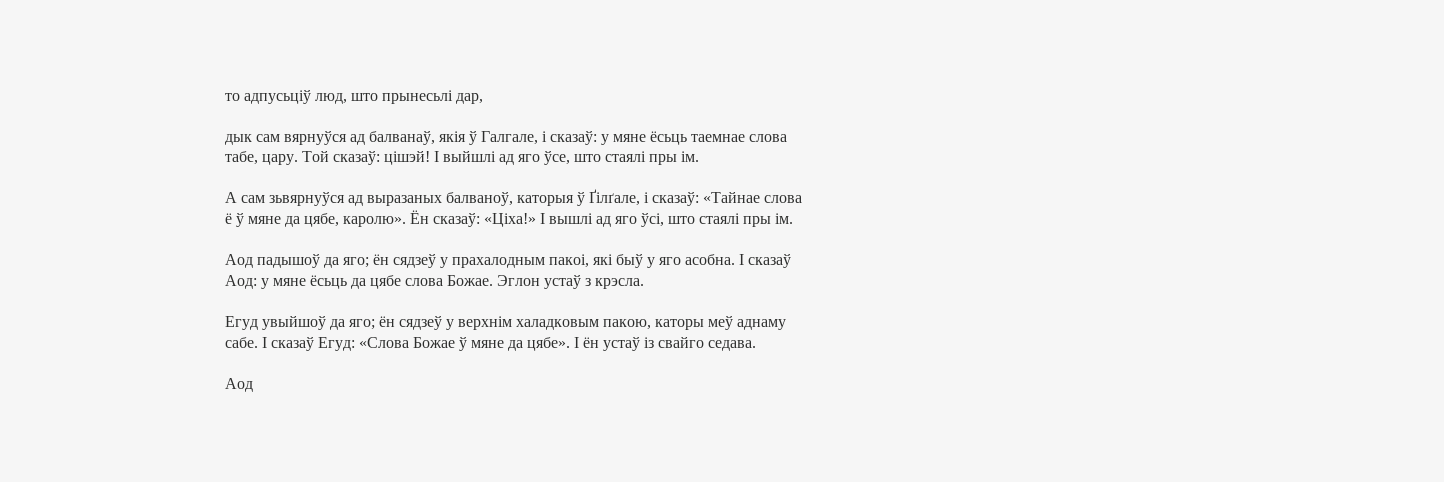то адпусьціў люд, што прынесьлі дар,

дык сам вярнуўся ад балванаў, якія ў Галгале, і сказаў: у мяне ёсьць таемнае слова табе, цару. Той сказаў: цішэй! І выйшлі ад яго ўсе, што стаялі пры ім.

А сам зьвярнуўся ад выразаных балваноў, каторыя ў Ґілґале, і сказаў: «Тайнае слова ё ў мяне да цябе, каролю». Ён сказаў: «Ціха!» І вышлі ад яго ўсі, што стаялі пры ім.

Аод падышоў да яго; ён сядзеў у прахалодным пакоі, які быў у яго асобна. І сказаў Аод: у мяне ёсьць да цябе слова Божае. Эглон устаў з крэсла.

Егуд увыйшоў да яго; ён сядзеў у верхнім халадковым пакою, каторы меў аднаму сабе. І сказаў Егуд: «Слова Божае ў мяне да цябе». І ён устаў із свайго седава.

Аод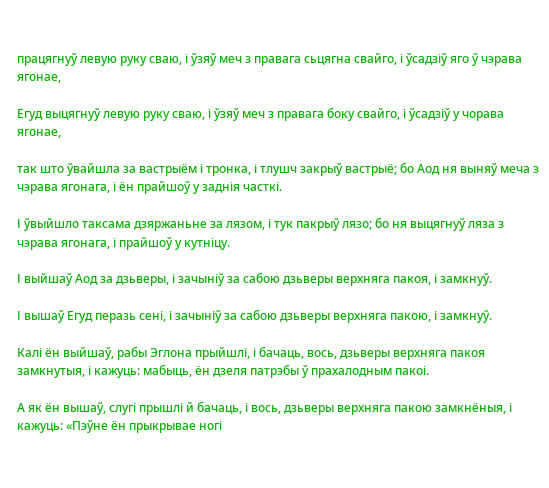працягнуў левую руку сваю, і ўзяў меч з правага сьцягна свайго, і ўсадзіў яго ў чэрава ягонае,

Егуд выцягнуў левую руку сваю, і ўзяў меч з правага боку свайго, і ўсадзіў у чорава ягонае,

так што ўвайшла за вастрыём і тронка, і тлушч закрыў вастрыё; бо Аод ня выняў меча з чэрава ягонага, і ён прайшоў у заднія часткі.

І ўвыйшло таксама дзяржаньне за лязом, і тук пакрыў лязо; бо ня выцягнуў ляза з чэрава ягонага, і прайшоў у кутніцу.

І выйшаў Аод за дзьверы, і зачыніў за сабою дзьверы верхняга пакоя, і замкнуў.

І вышаў Егуд перазь сені, і зачыніў за сабою дзьверы верхняга пакою, і замкнуў.

Калі ён выйшаў, рабы Эглона прыйшлі, і бачаць, вось, дзьверы верхняга пакоя замкнутыя, і кажуць: мабыць, ён дзеля патрэбы ў прахалодным пакоі.

А як ён вышаў, слугі прышлі й бачаць, і вось, дзьверы верхняга пакою замкнёныя, і кажуць: «Пэўне ён прыкрывае ногі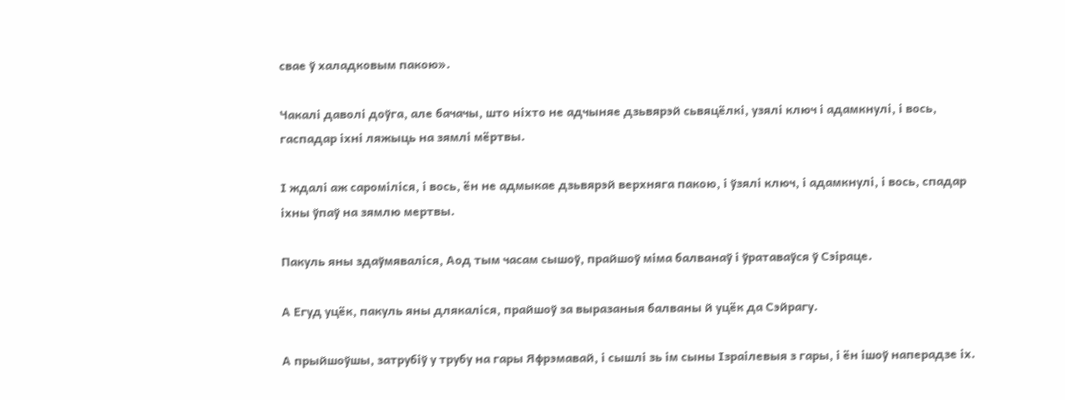свае ў халадковым пакою».

Чакалі даволі доўга, але бачачы, што ніхто не адчыняе дзьвярэй сьвяцёлкі, узялі ключ і адамкнулі, і вось, гаспадар іхні ляжыць на зямлі мёртвы.

І ждалі аж сароміліся, і вось, ён не адмыкае дзьвярэй верхняга пакою, і ўзялі ключ, і адамкнулі, і вось, спадар іхны ўпаў на зямлю мертвы.

Пакуль яны здаўмяваліся, Аод тым часам сышоў, прайшоў міма балванаў і ўратаваўся ў Сэіраце.

А Егуд уцёк, пакуль яны длякаліся, прайшоў за выразаныя балваны й уцёк да Сэйрагу.

А прыйшоўшы, затрубіў у трубу на гары Яфрэмавай, і сышлі зь ім сыны Ізраілевыя з гары, і ён ішоў наперадзе іх.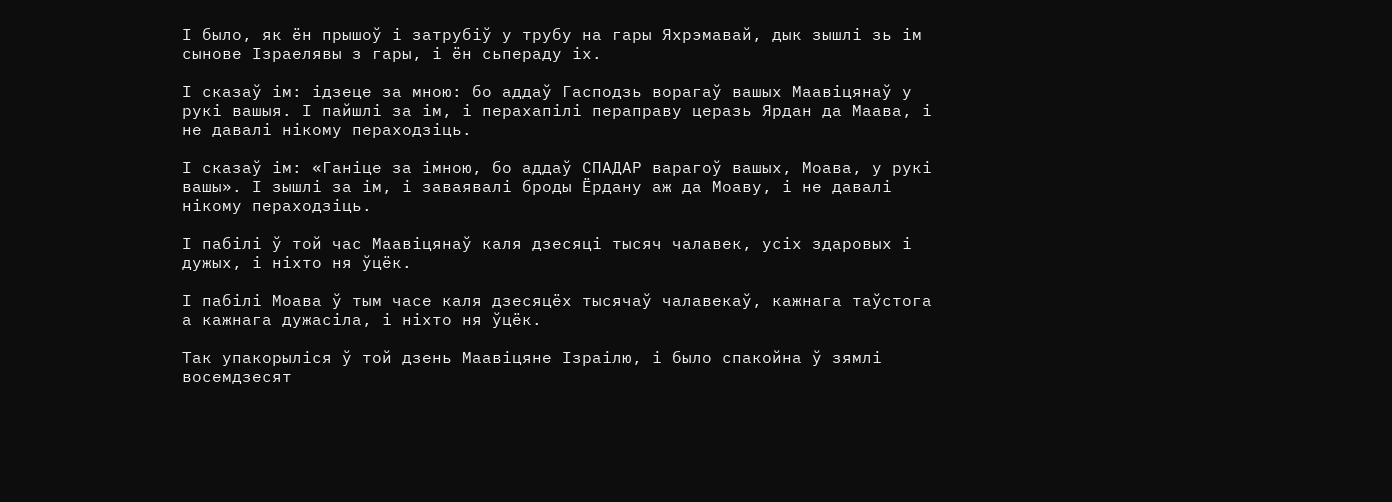І было, як ён прышоў і затрубіў у трубу на гары Яхрэмавай, дык зышлі зь ім сынове Ізраелявы з гары, і ён сьпераду іх.

І сказаў ім: ідзеце за мною: бо аддаў Гасподзь ворагаў вашых Маавіцянаў у рукі вашыя. І пайшлі за ім, і перахапілі пераправу церазь Ярдан да Маава, і не давалі нікому пераходзіць.

І сказаў ім: «Ганіце за імною, бо аддаў СПАДАР варагоў вашых, Моава, у рукі вашы». І зышлі за ім, і заваявалі броды Ёрдану аж да Моаву, і не давалі нікому пераходзіць.

І пабілі ў той час Маавіцянаў каля дзесяці тысяч чалавек, усіх здаровых і дужых, і ніхто ня ўцёк.

І пабілі Моава ў тым часе каля дзесяцёх тысячаў чалавекаў, кажнага таўстога а кажнага дужасіла, і ніхто ня ўцёк.

Так упакорыліся ў той дзень Маавіцяне Ізраілю, і было спакойна ў зямлі восемдзесят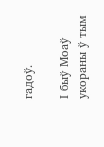гадоў.

І быў Моаў укораны ў тым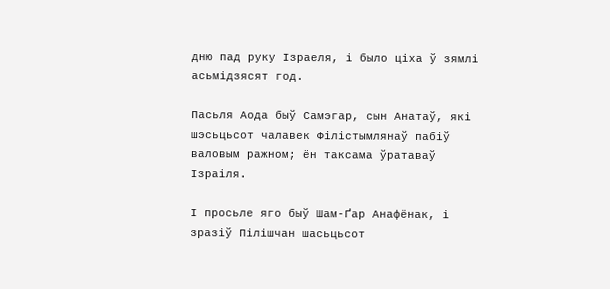дню пад руку Ізраеля, і было ціха ў зямлі асьмідзясят год.

Пасьля Аода быў Самэгар, сын Анатаў, які шэсьцьсот чалавек Філістымлянаў пабіў валовым ражном; ён таксама ўратаваў Ізраіля.

І просьле яго быў Шам-Ґар Анафёнак, і зразіў Пілішчан шасьцьсот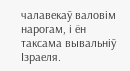чалавекаў валовім нарогам, і ён таксама вывальніў Ізраеля.